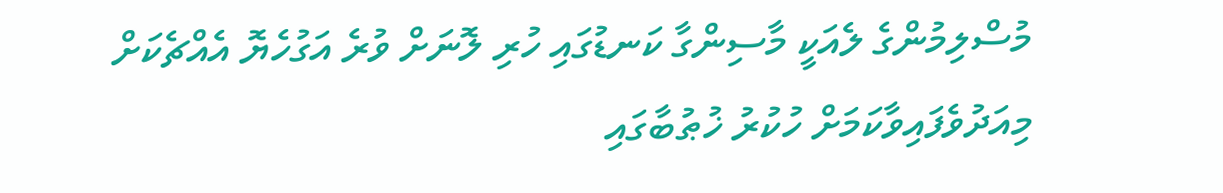މުސްލިމުންގެ ލެއަކީ މާސިންގާ ކަނޑުގައި ހުރި ލޮނަށް ވުރެ އަގުހެޔޮ އެއްޗެކަށް މިއަދުވެފައިވާކަމަށް ހުކުރު ޚުޠުބާގައި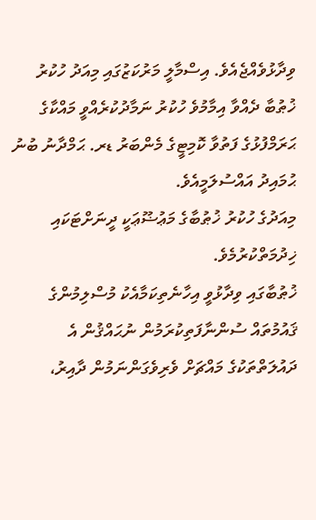ވިދާޅުވެއްޖެއެވެ. އިސްމާލީ މަރުކަޒުގައި މިއަދު ހުކުރު ޚުޠުބާ ދެއްވާ އިމާމުވެ ހުކުރު ނަމާދުކުރެއްވީ މައްކާގެ ޙަރަމްފުޅުގެ ފަތުވާ ކޮމިޓީގެ މެންބަރު ޑރ. ޙަމްދާނު ބުނު ޙުމައިދު އައްސުލަމީއެވެ.
މިއަދުގެ ހުކުރު ޚުޠުބާގެ މަޢުޟޫޢަކީ ދީނަށްޓަކައި ޚިދުމަތްކުރުމެވެ.
ޚުޠުބާގައި ވިދާޅުވީ އިހާނެތިކަމާއެކު މުސްލިމުންގެ ޤައުމުތައް ސުންނާފަތިކުރަމުން ނުޙައްޤުން އެ ދައުލަތްތަކުގެ މައްޗަށް ވެރިވެގަންނަމުން ދާއިރު،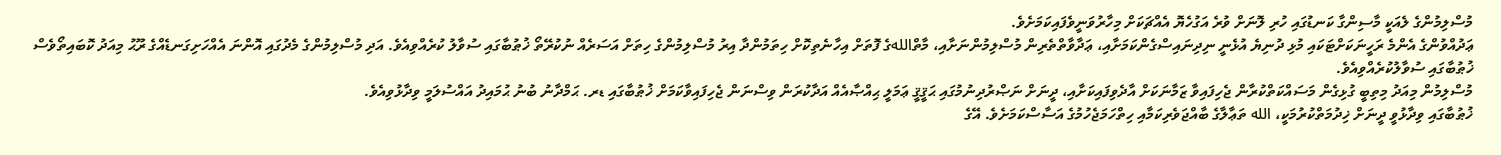މުސްލިމުންގެ ލެއަކީ މާސިންގާ ކަނޑުގައި ހުރި ލޮނަށް ވުރެ އަގުހެޔޮ އެއްޗަކަށް މިހާރުވަނީވެފައިކަމަށެވެ.
ޢަދުއްވުންގެ އެންމެ ރަހީނަކަށްޓަކައި މުޅި ދުނިޔެ އުޅެނީ ނިދިނައިސްގެންކަމަށާއި، ޢަދާވާތްތެރިން މުސްލިމުންނަށާއި، މާތްاللهގެ ފޮތަށް އިހާނެތިކޮށް ހިތަމުންދާ އިރު މުސްލިމުންގެ ހިތަށް އަސަރެއް ނުކުރޭތޯ ޚުޠުބާގައި ސުވާލު ކުރެއްވިއެވެ. އަދި މުސްލިމުންގެ މެދުގައި އޮންނަ އެއްހަށިގަނޑެއްގެ ރޫޙު މިއަދު ކޮބައިތޯވެސް ޚުޠުބާގައި ސުވާލުކުރެއްވިއެވެ.
މުސްލިމުން މިއަދު މިތިބީ ގުޅިގެން މަސައްކަތްކުރާން ޖެހިފައިވާ ޒަމާނަކަށް އާދެވިފައިކަށާއި، ދީނަށް ނަޞްރުދިނުމުގައި ޙަޤީޤީ ޢަމަލީ ޙިއްޞާއެއް އަދާކުރަން ވިސްނަން ޖެހިފައިވާކަމަށް ޚުޠުބާގައި ޑރ. ޙަމްދާނު ބުނު ޙުމައިދު އައްސުލަމީ ވިދާޅުވިއެވެ.
ޚުޠުބާގައި ވިދާޅުވީ ދީނަށް ޚިދުމަތްކުރުމަކީ، الله ތަޢާލާގެ ބާއްޖަވެރިކަމާއި ހިތްހަމަޖެހުމުގެ އަސާސްކަމަށެވެ. އޭގެ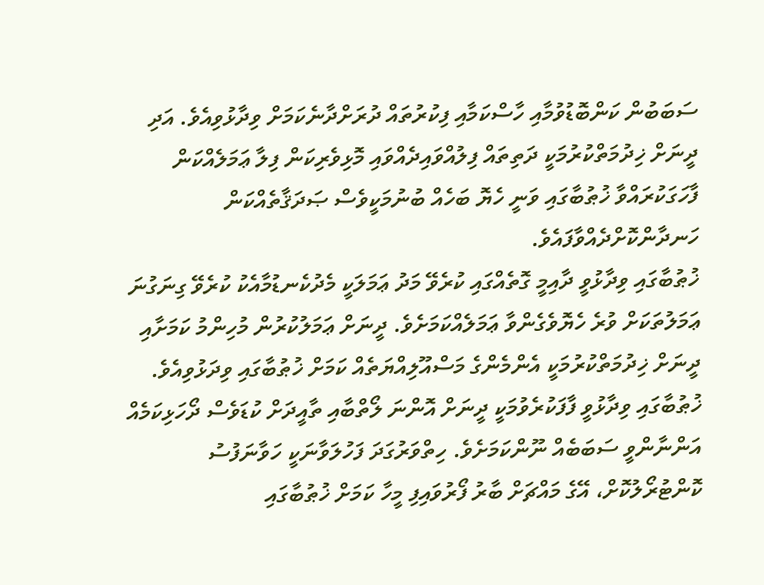ސަބަބުން ކަންބޮޑުވުމާއި ހާސްކަމާއި ފިކުރުތައް ދުރަށްދާނެކަމަށް ވިދާޅުވިއެވެ. އަދި ދީނަށް ޚިދުމަތްކުރުމަކީ ދަތިތައް ފިލުއްވައިދެއްވައި މޮޅިވެރިކަން ފިލާ ޢަމަލެއްކަން ފާހަގަކުރައްވާ ޚުޠުބާގައި ވަނީ ހެޔޮ ބަހެއް ބުނުމަކީވެސް ޞަދަޤާތެއްކަން ހަނދާންކޮށްދެއްވާފައެވެ.
ޚުޠުބާގައި ވިދާޅުވީ ދާއިމީ ގޮތެއްގައި ކުރެވޭ މަދު ޢަމަލަކީ މެދުކެނޑުމާއެކު ކުރެވޭ ގިނަގުނަ ޢަމަލުތަކަށް ވުރެ ހެޔޮވެގެންވާ ޢަމަލެއްކަމަށެވެ. ދީނަށް ޢަމަލުކުރުން މުހިންމު ކަމަށާއި ދީނަށް ޚިދުމަތްކުރުމަކީ އެންމެންގެ މަސްއޫލިއްޔަތެއް ކަމަށް ޚުޠުބާގައި ވިދަޅުވިއެވެ.
ޚުޠުބާގައި ވިދާޅުވީ ފާފަކުރެވުމަކީ ދީނަށް އޮންނަ ލޯތްބާއި ތާއީދަށް ކުޑަވެސް ދޯހަޅިކަމެއް އަންނާންވީ ސަބަބެއް ނޫންކަމަށެވެ. ހިތްވަރުގަދަ ފަހުލަވާނަކީ ހަވާނަފުސު ކޮންޓުރޯލުކޮށް، އޭގެ މައްޗަށް ބާރު ފޯރުވައިފި މީހާ ކަމަށް ޚުޠުބާގައި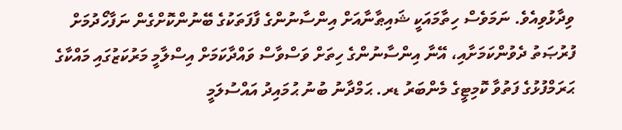ވިދާޅުވިއެވެ. ނަމަވެސް ހިތާމައަކީ ޝައިޠާނާއަށް އިންސާނުންގެ ފާފަތަކުގެ ބޭނުންކޮށްގެން ނަފާހޯދުމަށް ފުރުޞަތު ދެވުންކަމަށާއި، އޭނާ އިންސާނުންގެ ހިތަށް ވަސްވާސް ވައްދާކަމަށް އިސްލާމީ މަރުކަޒުގައި މައްކާގެ ޙަރަމްފުޅުގެ ފަތުވާ ކޮމިޓީގެ މެންބަރު ޑރ. ޙަމްދާނު ބުނު ޙުމައިދު އައްސުލަމީ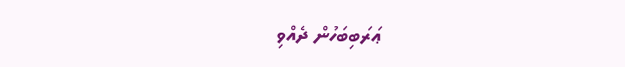ޢަރަބިބަހުން ދެއްވި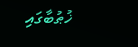ޚުޠުބާގައި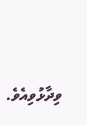ވިދާޅުވިއެވެ.